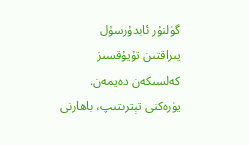گۈلنۇر ئابدۇرسۇل
يىراقتىن تۇيۇقسىز كەلسىكەن دەيمەن.
يۈرەكنى تېترىتىپ، باھارنى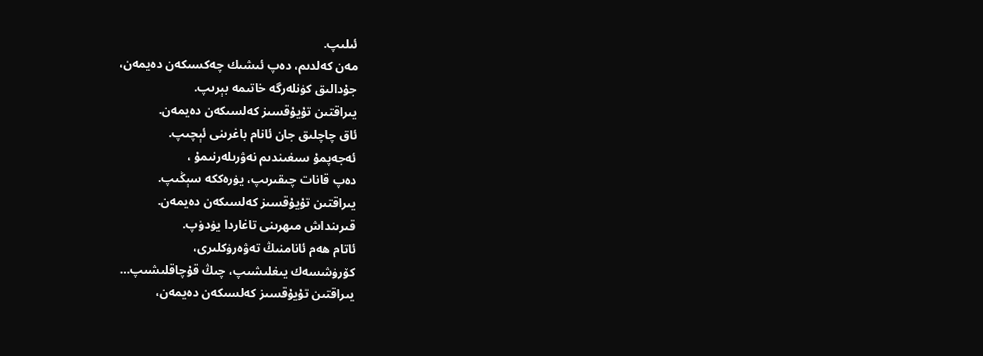ئىلىپ.
مەن كەلدىم، دەپ ئىشىك چەكسىكەن دەيمەن،
جۇدالىق كۈنلەرگە خاتىمە بېرىپ.
يىراقتىن تۇيۇقسىز كەلسىكەن دەيمەن.
ئاق چاچلىق جان ئانام باغرىنى ئېچىپ.
ئەجەپمۇ سىغىندىم نەۋرىلەرنىمۇ ،
دەپ قانات چىقىرىپ، يۈرەككە سېڭىپ.
يىراقتىن تۇيۇقسىز كەلسىكەن دەيمەن.
قىرىنداش مىھرىنى تاغاردا يۈدۈپ.
ئاتام ھەم ئانامنىڭ تەۋەرۈكلىرى،
كۆرۈشسەك يىغلىشىپ، چىڭ قۇچاقلىشىپ…
يىراقتىن تۇيۇقسىز كەلسىكەن دەيمەن،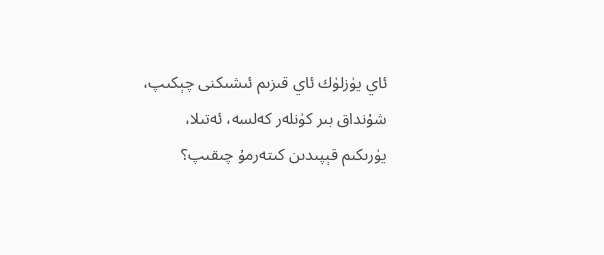ئاي يۈزلۈك ئاي قىزىم ئىشىكنى چېكىپ،
شۇنداق بىر كۈنلەر كەلسە، ئەتىلا،
يۈرىكىم قېپىدىن كىتەرمۇ چىقىپ؟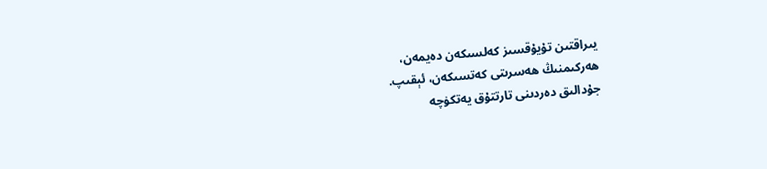يىراقتىن تۇيۇقسىز كەلسىكەن دەيمەن،
ھەركىمنىڭ ھەسرىتى كەتسىكەن، ئېقىپ.
جۇدالىق دەردىنى تارتتۇق يەتكۈچە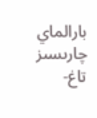بارالماي چارىسىز تاغ-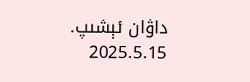داۋان ئېشىپ.
2025.5.15